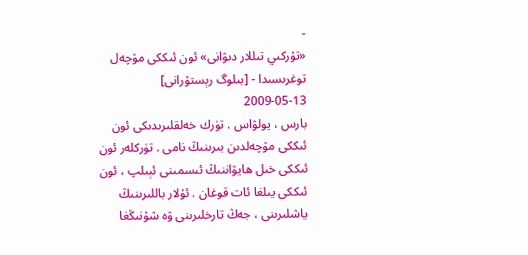-
«تۇركىي تىللار دىۋانى» ئون ئىككى مۆچەل توغرىسىدا - [بىلوگ رېستۇرانى]
2009-05-13
بارس ، يولۋاس . تۈرك خەلقلىرىدىكى ئون ئىككى مۆچەلدىن بىرىنىڭ نامى . تۈركلەر ئون ئىككى خىل ھايۋاننىڭ ئىسمىنى ئېىلپ ، ئون ئىككى يىلغا ئات قوغان . ئۇلار باللىرىنىڭ ياشلىرىنى ، جەڭ تارخلىرىنى ۋە شۇنىڭغا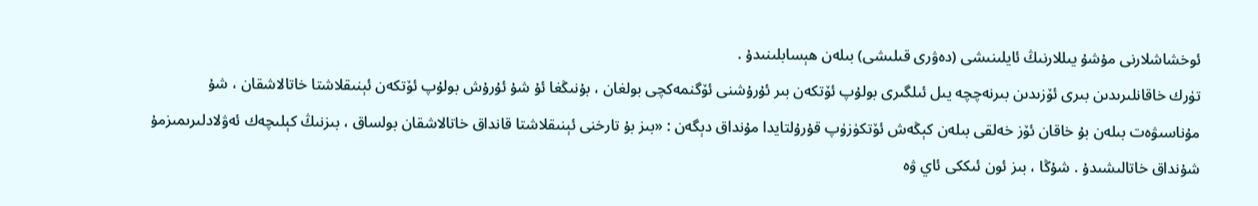ئوخشاشلارنى مۇشۇ يىللارنىڭ ئايلىنىشى (دەۋرى قىلىشى) بىلەن ھېسابلىنىدۇ .
تۈرك خاقانلىرىدىن بىرى ئۆزىدىن بىرنەچچە يىل ئىلگىرى بولۇپ ئۆتكەن بىر ئۇرۇشنى ئۆگنمەكچى بولغان ، بۇنىڭغا ئۇ شۇ ئۇرۇش بولۇپ ئۆتكەن ئېنىقلاشتا خاتالاشقان ، شۇ مۇناسىۋەت بىلەن بۇ خاقان ئۆز خەلقى بىلەن كېڭەش ئۆتكۈزۈپ قۇرۇلتايدا مۇنداق دېگەن : «بىز بۇ تارخنى ئېنىقلاشتا قانداق خاتالاشقان بولساق ، بىزنىڭ كېلىچەك ئەۋلادلىرىمىزمۇ شۇنداق خاتالىشىدۇ . شۇڭا ، بىز ئون ئىككى ئاي ۋە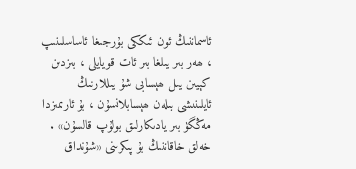ئاسماننىڭ ئون ئىككى بۇرجىغا ئاساسلىنىپ ، ھەر بىر يىلغا بىر ئات قويايلى ، بىزدىن كېيىن يىل ھېسابى شۇ يىللارنىڭ ئايلىنىشى بىلەن ھېسابلانسۇن ، بۇ ئارىمىزدا مەڭگۈ بىر يادىكارلىق بولۇپ قالسۇن» . خەلق خاقاننىڭ بۇ پىكرىنى «شۇنداق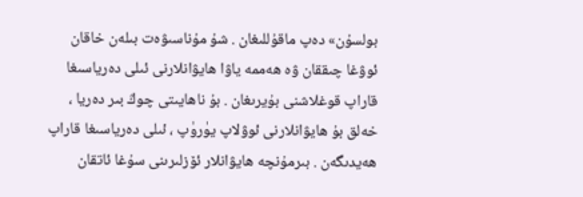بولسۇن» دەپ ماقۇللىغان . شۇ مۇناسىۋەت بىلەن خاقان ئوۋغا چىققان ۋە ھەممە ياۋا ھايۋانلارنى ئىلى دەرياسىغا قاراپ قوغلاشنى بۇيرىغان . بۇ ناھايىتى چوڭ بىر دەريا ، خەلق بۇ ھايۋانلارنى ئوۋلاپ يۈرۈپ ، ئىلى دەرياسىغا قاراپ ھەيدىگەن . بىرمۇنچە ھايۋانلار ئۆزلىرىنى سۇغا ئاتقان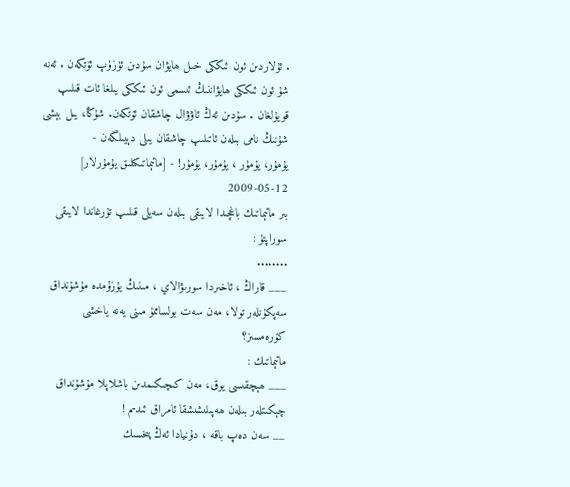. ئۇلاردىن ئون ئىككى خىل ھايۋان سۇدىن ئۈزۈپ ئۆتكەن . ئەنە شۇ ئون ئىككى ھايۋاننىڭ ئىسمى ئون ئىككى يىلغا ئات قىلىپ قويۇلغان . سۇدىن ئەڭ ئاۋۋال چاشقان ئۆتكەن. شۇڭا، يىل بېشى شۇنىڭ نامى بىلەن ئاتىلىپ چاشقان يىلى دېيىلگەن -
يۇمۇر، يۇمۇر ، يۇمۇر، يۇمۇر! - [ماتېماتىكىلىق يۇمۇرلار]
2009-05-12
بىر ماتېماتىك باغچىدا لايىقى بىلەن سەيلى قىلىپ تۇرغاندا لايىقى سوراپتۇ :
........
___ قاراڭ ، ئاخىردا سورىۋالاي ، مىنىڭ يۇزۇمدە مۇشۇنداق سەپكۇنلەر تولا، مەن سەت بولساممۇ مىنى يەنە ياخشى كۆرەمسىز؟
ماتېماتىك :
___ ھېچقىسى يوق، مەن كىچىكىمدىن باشلاپلا مۇشۇنداق چېكىتلەر بىلەن ھەپىلىشىشقا ئامراق ئىدىم !
__ سەن دەپ باقە ، دۇنيادا ئەڭ پىخسىك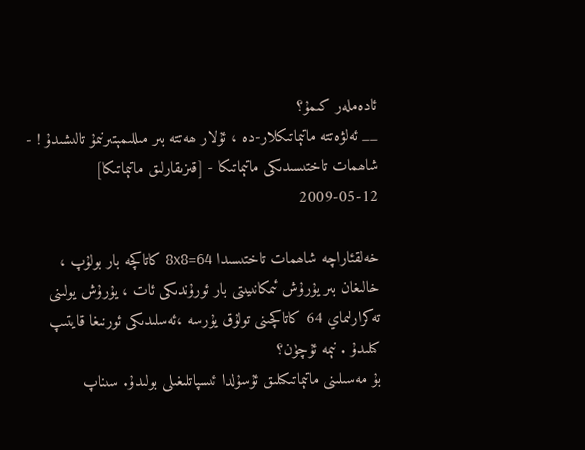ئادەملەر كىمۇ؟
__ ئەلۋەتتە ماتېماتىكلار-دە ، ئۇلار ھەتتە بىر مىللىمېتىرنىمۇ تالىشىدۇ ! -
شاھمات تاختىسىدىكى ماتېماتىكا - [قىزىقارلىق ماتېماتىكا]
2009-05-12

خەلقئاراچە شاھمات تاختىسىدا 8x8=64 كاتاكچە بار بولۇپ ، خالىغان بىر يۇرۇش ئىمكانىيىتى بار ئورۇندىكى ئات ، يۇرۇش يولىنى تەكرارلىماي 64 كاتاكچىنى تولۇق يۇرسە ،ئەسلىدىكى ئورنىغا قايتىپ كىلىدۇ . نېمە ئۇچۈن؟
بۇ مەسىلىنى ماتېماتىكىلىق ئۇسۇلدا ئىسپاتلىغىلى بولىدۇ. سىناپ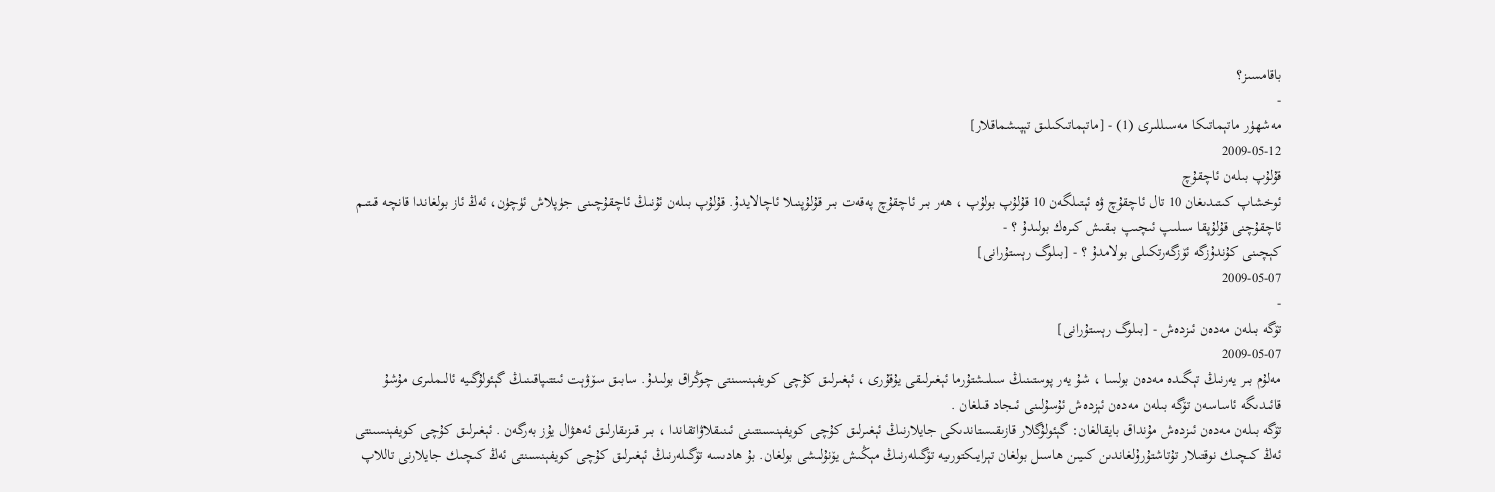باقامسىز؟
-
مەشھۈر ماتېماتىكا مەسىللىرى (1) - [ماتېماتىكىلىق تېپىشماقلار]
2009-05-12
قۇلۇپ بىلەن ئاچقۇچ
ئوخشاپ كىتىدىغان 10 تال ئاچقۇچ ۋە ئېتىلگەن 10 قۇلۇپ بولۇپ ، ھەر بىر ئاچقۇچ پەقەت بىر قۇلۇپنىلا ئاچالايدۇ. قۇلۇپ بىلەن ئۇنىڭ ئاچقۇچىنى جۈپلاش ئۈچۈن، ئەڭ ئاز بولغاندا قانچە قىتىم ئاچقۇچنى قۇلۇپقا سىلىپ ئىچىپ بىقىش كىرەك بولىدۇ ؟ -
كېچىنى كۇندۇزگە ئۆزگەرتكىلى بولامدۇ ؟ - [بىلوگ رېستۇرانى]
2009-05-07
-
تۆگە بىلەن مەدەن ئىزدەش - [بىلوگ رېستۇرانى]
2009-05-07
مەلۇم بىر يەرنىڭ تېگىدە مەدەن بولسا ، شۇ يەر پوستىنىڭ سىلىشتۇرما ئېغىرلىقى يۇقۇرى ، ئېغىرلىق كۇچى كويفېنسىنتى چوڭراق بولىدۇ. سابىق سۆۋېت ئىتتىپاقىنىڭ گېئولۇگىيە ئالىملىرى مۇشۇ قائىدىگە ئاساسەن تۆگە بىلەن مەدەن ئېزدەش ئۇسۇلىنى ئىجاد قىلغان .
تۆگە بىلەن مەدەن ئىزدەش مۇنداق بايقالغان: گېئولۇگلار قازىقىستاندىكى جايلارنىڭ ئېغىرلىق كۇچى كويفېنسىنتىنى ئىنىقلاۋاتقاندا ، بىر قىزىقارلىق ئەھۋال يۇز بەرگەن . ئېغىرلىق كۇچى كويفېنسىنتى ئەڭ كىچىك نوقتىلار تۇتاشتۇرۇلغاندىن كىيىن ھاسىل بولغان تېرايىكتورىيە تۆگىلەرنىڭ مېڭىش يۆنۇلىشى بولغان. بۇ ھادىسە تۆگىلەرنىڭ ئېغىرلىق كۇچى كويفېنسىنتى ئەڭ كىچىك جايلارنى تاللاپ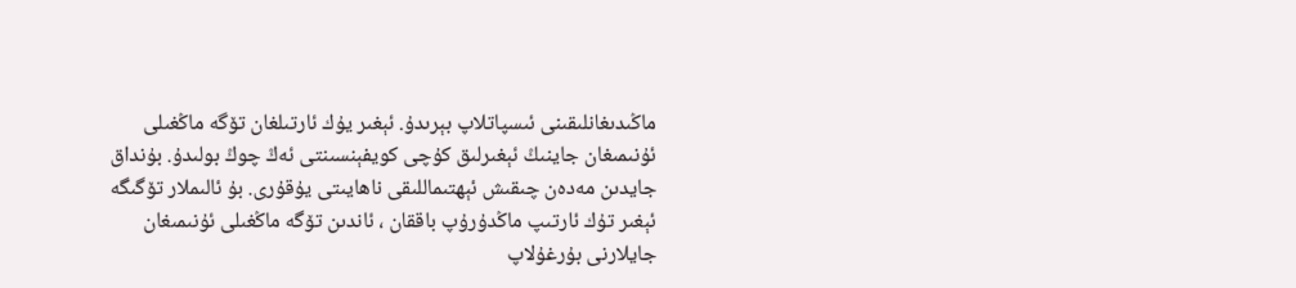ماڭىدىغانلىقىنى ئىسپاتلاپ بېرىدۇ. ئېغىر يۇك ئارتىلغان تۆگە ماڭغىلى ئۇنىمىغان جاينىڭ ئېغىرلىق كۇچى كويفېنسىنتى ئەڭ چوڭ بولىدۇ. بۇنداق جايدىن مەدەن چىقىش ئېھتىماللىقى ناھايىتى يۇقۇرى. بۇ ئالىملار تۆگىگە ئېغىر تۇك ئارتىپ ماڭدۇرۇپ باققان ، ئاندىن تۆگە ماڭغىلى ئۇنىمىغان جايلارنى بۇرغۇلاپ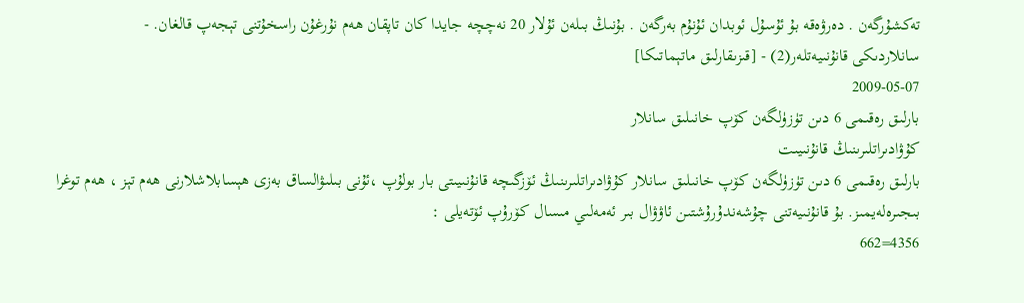تەكشۇرگەن . دەرۋەقە بۇ ئۇسۇل ئوبدان ئۇنۇم بەرگەن . بۇنىڭ بىلەن ئۇلار 20 نەچچە جايدا كان تاپقان ھەم نۇرغۇن راسخۇتنى تېجەپ قالغان. -
سانلاردىكى قانۇنىيەتلەر(2) - [قىزىقارلىق ماتېماتىكا]
2009-05-07
بارلىق رەقىمى 6 دىن تۈزۈلگەن كۆپ خانىلىق سانلار
كۇۋادىراتلىرىنىڭ قانۇنىيىت
بارلىق رەقىمى 6 دىن تۈزۈلگەن كۆپ خانىلىق سانلار كۇۋادىراتلىرىنىڭ ئۆزگىچە قانۇنىيىتى بار بولۇپ ،ئۇنى بىلىۋالساق بەزى ھېسابلاشلارنى ھەم تېز ، ھەم توغرا بىجىرەلەيمىز. بۇ قانۇنىيەتنى چۇشەندۇرۇشتىن ئاۋۋال بىر ئەمەلىي مىسال كۆرۇپ ئۆتەيلى :
4356=662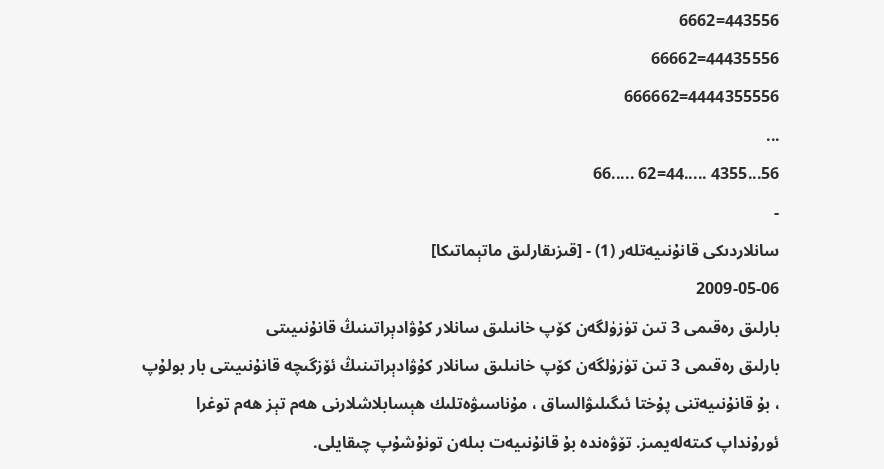443556=6662
44435556=66662
4444355556=666662
...
56...4355 .....44=62 .....66
-
سانلاردىكى قانۇنىيەتلەر (1) - [قىزىقارلىق ماتېماتىكا]
2009-05-06
بارلىق رەقىمى 3 تىن تۈزۈلگەن كۆپ خانىلىق سانلار كۇۋادېراتىنىڭ قانۇنىيىتى
بارلىق رەقىمى 3 تىن تۈزۈلگەن كۆپ خانىلىق سانلار كۇۋادېراتىنىڭ ئۆزگىچە قانۇنىيىتى بار بولۇپ ، بۇ قانۇنىيەتنى پۇختا ئىگىلىۋالساق ، مۇناسىۋەتلىك ھېسابلاشلارنى ھەم تېز ھەم توغرا ئورۇنداپ كىتەلەيمىز. تۆۋەندە بۇ قانۇنىيەت بىلەن تونۇشۇپ چىقايلى.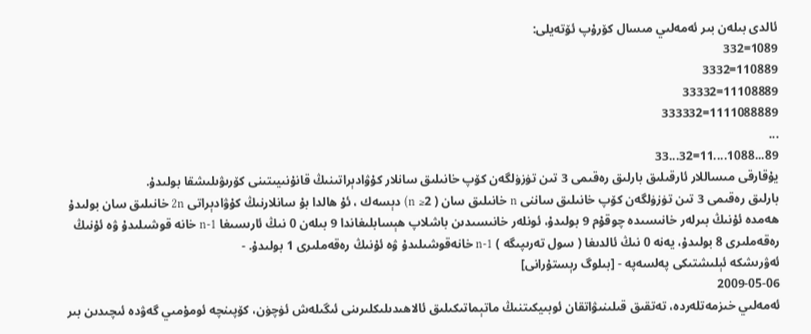ئالدى بىلەن بىر ئەمەلىي مىسال كۆرۇپ ئۆتەيلى:
1089=332
110889=3332
11108889=33332
1111088889=333332
...
89...1088....11=32...33
يۇقارقى مىساللار ئارقىلىق بارلىق رەقىمى 3 تىن تۈزۈلگەن كۆپ خانىلىق سانلار كۇۋادېراتىنىڭ قانۇنىيىتىنى كۆرىۋىلىشقا بولىدۇ.
بارلىق رەقىمى 3 تىن تۈزۈلگەن كۆپ خانىلىق ساننى n خانىلىق سان ( 2≤ n) دېسەك ، ئۇ ھالدا بۇ سانلارنىڭ كۇۋادېراتى 2n خانىلىق سان بولىدۇ ھەمدە ئۇنىڭ بىرلەر خانىسىدە چوقۇم 9 بولىدۇ، ئونلەر خانىسىدىن باشلاپ ھېسابلىغاندا 9 بىلەن 0 نىڭ ئارىسىغا n-1 خانە قوشىلىدۇ ۋە ئۇنىڭ رەقەملىرى 8 بولىدۇ، يەنە 0 نىڭ ئالدىغا ( سول تەرىپىگە ) n-1 خانەقوشىلىدۇ ۋە ئۇنىڭ رەقەملىرى 1 بولىدۇ. -
ئەۋرىشكە ئېلىشتىكى پەلسەپە - [بىلوگ رېستۇرانى]
2009-05-06
ئەمەلىي خىزمەتلەردە، تەتقىق قىلىنىۋاتقان ئوبىيكىتنىڭ ماتېماتىكىلىق ئالاھىدىلىكلىرىنى ئىگىلەش ئۈچۈن، كۆپىنچە ئومۇمىي گەۋدە ئىچىدىن بىر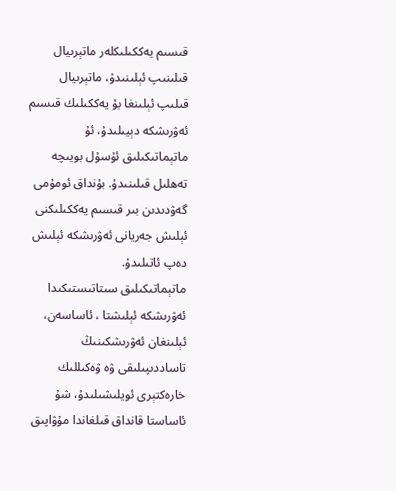قىسىم يەككىلىكلەر ماتېرىيال قىلىنىپ ئېلىنىدۇ، ماتېرىيال قىلىپ ئېلىنغا بۇ يەككىلىك قىسىم ئەۋرىشكە دېيىلىدۇ، ئۇ ماتېماتىكىلىق ئۇسۇل بويىچە تەھلىل قىلىنىدۇ. بۇنداق ئومۇمى گەۋدىدىن بىر قىسىم يەككىلىكنى ئېلىش جەريانى ئەۋرىشكە ئېلىش دەپ ئاتىلىدۇ.
ماتېماتىكىلىق سىتاتىستىكىدا ئەۋرىشكە ئېلىشتا ، ئاساسەن، ئېلىنغان ئەۋرىشكىنىڭ تاساددىپىلىقى ۋە ۋەكىللىك خارەكتېرى ئويلىشىلىدۇ، شۇ ئاساستا قانداق قىلغاندا مۇۋاپىق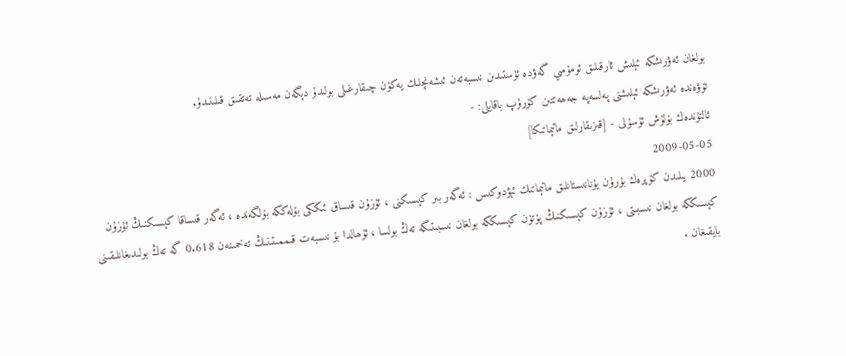بولغان ئەۋرىشكە ئېلىش ئارقىلىق ئومۇمىي گەۋدە ئۈستىدىن نىسبەتەن ئىشەنچلىك يەكۈن چىقارغىلى بولىدۇ دېگەن مەسىلە تەتقىق قىلىنىدۇ.
تۆۋەندە ئەۋرىشكە ئېلىشنى پەلسەپە جەھەتتىن كۆرۈپ باقايلى: -
ئالتۇندەك بۆلۇش ئۇسۇلى - [قىزىقارلىق ماتېماتىكا]
2009-05-05
2000 يىلىدن كۆپرەك بۇرۇن يۇنانىستانلىق ماتېماتىك ئېۋدوكىس : ئەگەر بىر كېسىكنى ، ئۇزۇن قىساق ئىككى بۆلەككە بۆلگەندە ، ئەگەر قىساقا كېسىكنىڭ ئۇزۇن كېسىككە بولغان نىسبىتى ، ئۇزۇن كېسىكنىڭ پۈتۈن كېسىككە بولغان نىسبىتىگە تەڭ بولسا ، ئۇھالدا بۇ نىسبەت قىممىتىنىڭ تەخمىنەن 0.618 گە تەڭ بولىدىغانلىقىنى بايقىغان .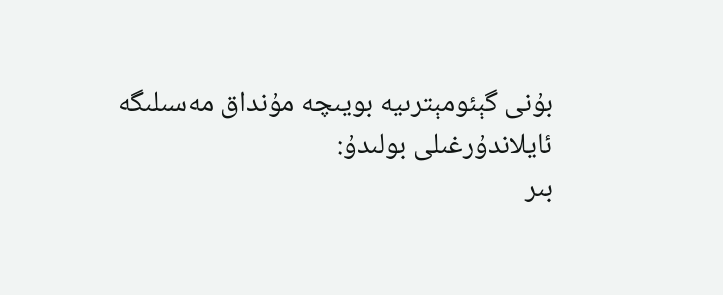بۇنى گېئومېترىيە بويىچە مۇنداق مەسىلىگە ئايلاندۇرغىلى بولىدۇ:
بىر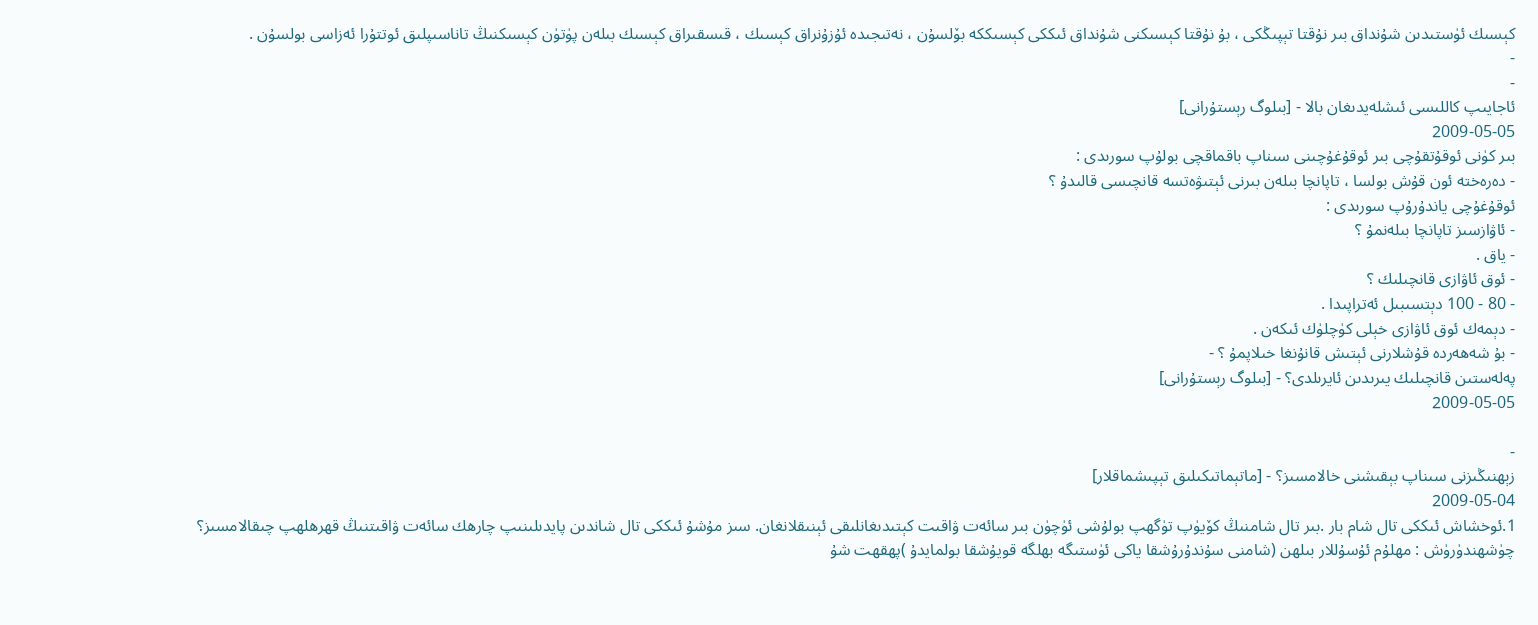كېسىك ئۈستىدىن شۇنداق بىر نۇقتا تېپىڭكى ، بۇ نۇقتا كېسىكنى شۇنداق ئىككى كېسىككە بۆلسۇن ، نەتىجىدە ئۇزۇنراق كېسىك ، قىسقىراق كېسىك بىلەن پۈتۈن كېسىكنىڭ تاناسىپلىق ئوتتۇرا ئەزاسى بولسۇن .
-
-
ئاجايىپ كاللىسى ئىشلەيدىغان بالا - [بىلوگ رېستۇرانى]
2009-05-05
بىر كۈنى ئوقۇتقۇچى بىر ئوقۇغۇچىنى سىناپ باقماقچى بولۇپ سورىدى :
- دەرەختە ئون قۇش بولسا ، تاپانچا بىلەن بىرنى ئېتىۋەتسە قانچىسى قالىدۇ ؟
ئوقۇغۇچى ياندۇرۇپ سورىدى :
- ئاۋازسىز تاپانچا بىلەنمۇ ؟
- ياق .
- ئوق ئاۋازى قانچىلىك ؟
- 80 - 100 دېتسىبىل ئەتراپىدا .
- دېمەك ئوق ئاۋازى خېلى كۈچلۈك ئىكەن .
- بۇ شەھەردە قۇشلارنى ئېتىش قانۇنغا خىلاپمۇ ؟ -
پەلەستىن قانچىلىك يىرىدىن ئايرىلدى؟ - [بىلوگ رېستۇرانى]
2009-05-05

-
زېهنىڭىزنى سىناپ بېقىشنى خالامسىز؟ - [ماتېماتىكىلىق تېپىشماقلار]
2009-05-04
1.ئوخشاش ئىككى تال شام بار .بىر تال شامنىڭ كۆيۈپ تۈگهپ بولۇشى ئۈچۈن بىر سائەت ۋاقىت كېتىدىغانلىقى ئېنىقلانغان. سىز مۇشۇ ئىككى تال شاندىن پايدىلىنىپ چارهك سائەت ۋاقىتنىڭ قهرهلهپ چىقالامسىز؟
چۈشهندۈرۈش : مهلۇم ئۇسۇللار بىلهن (شامنى سۇندۇرۇشقا ياكى ئۈستىگه بهلگه قويۇشقا بولمايدۇ )پهقهت شۇ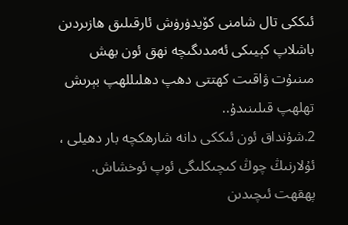ئىككى تال شامنى كۆيدۈرۈش ئارقىلىق هازىردىن باشلاپ كېيىكى ئەمدىگىچه نهق ئون بهش مىنىۇت ۋاقىت كهتتى دهپ دهلىللهپ بېرىش تهلهپ قىلىنىدۇ..
2.شۇنداق ئون ئىككى دانه شارهكچه بار دهيلى ، ئۇلارنىڭ چوڭ كىچىكلىگى ئوپ ئوخشاش. پهقهت ئىچىدىن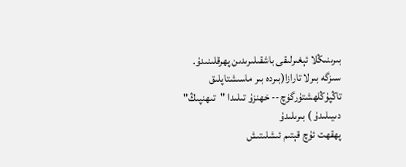بىرىنىڭلا ئېغىرلىقى باشقىلىرىدىن پهرقلىنىدۇ.
سىزگه بىرلا تارازا(بىرده بىر ماسىشتاپلىق تاڭپۇڭلهشتۇرگۈچ-- خهنزۇ تىلىدا "تىهنپىڭ" دىيىلىدۇ ) بىرىلىدۇ
پهقهت ئۇچ قېتىم ئىشلىتىش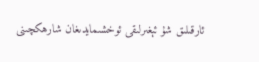ئارقىلىق شۇ ئېغىرلىقى ئوخشىمايدىغان شارهكچىنى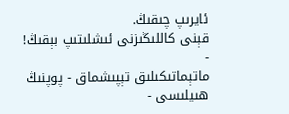ئايرىپ چىقىڭ.
قېنى كاللىڭىزنى ئىشلىتىپ بېقىڭ!
-
ماتېماتىكىلىق تېپىشماق - پوپنىڭ ھىيلىسى -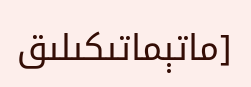[ماتېماتىكىلىق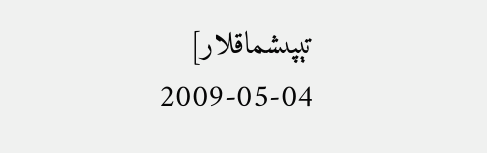تېپىشماقلار]
2009-05-04